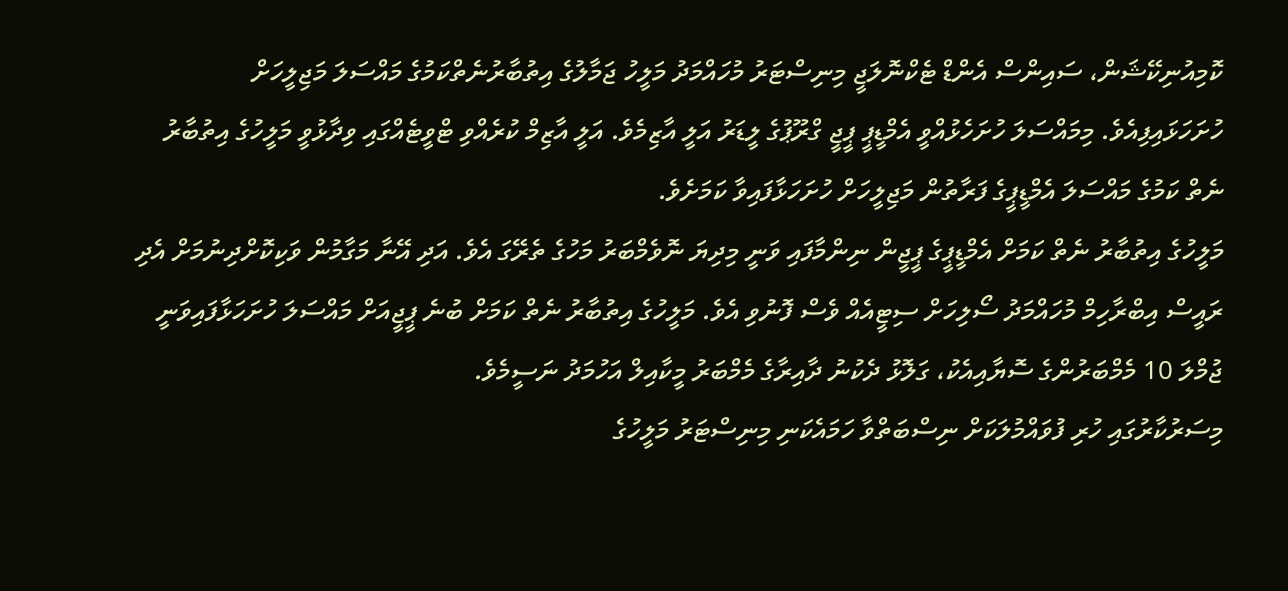ކޮމިއުނިކޭޝަން، ސައިންސް އެންޑް ޓެކްނޮލަޖީ މިނިސްޓަރު މުހައްމަދު މަލީހު ޖަމާލުގެ އިތުބާރުނެތްކަމުގެ މައްސަލަ މަޖިލީހަށް ހުށަހަޅައިފިއެވެ. މިމައްސަލަ ހުށަހެޅުއްވީ އެމްޑީޕީ ޕީޖީ ގްރޫޕުގެ ލީޑަރު އަލީ އާޒިމެވެ. އަލީ އާޒިމް ކުރެއްވި ޓްވީޓެއްގައި ވިދާޅުވީ މަލީހުގެ އިތުބާރު ނެތް ކަމުގެ މައްސަލަ އެމްޑީޕީގެ ފަރާތުން މަޖިލީހަށް ހުށަހަޅާފައިވާ ކަމަށެވެ.
މަލީހުގެ އިތުބާރު ނެތް ކަމަށް އެމްޑީޕީގެ ޕީޖީން ނިންމާފައި ވަނީ މިދިޔަ ނޮވެމްބަރު މަހުގެ ތެރޭގަ އެވެ. އަދި އޭނާ މަގާމުން ވަކިކޮށްދިނުމަށް އެދި ރައީސް އިބްރާހިމް މުހައްމަދު ސޯލިހަށް ސިޓީއެއް ވެސް ފޮނުވި އެވެ. މަލީހުގެ އިތުބާރު ނެތް ކަމަށް ބުނެ ޕީޖީއަށް މައްސަލަ ހުށަހަޅާފައިވަނީ ޖުމްލަ 10 މެމްބަރުންގެ ސޮޔާއިއެކު، ގަލޮޅު ދެކުނު ދާއިރާގެ މެމްބަރު މީކާއިލް އަހުމަދު ނަސީމެވެ.
މިސަރުކާރުގައި ހުރި ފުވައްމުލަކަށް ނިސްބަތްވާ ހަމައެކަނި މިނިސްޓަރު މަލީހުގެ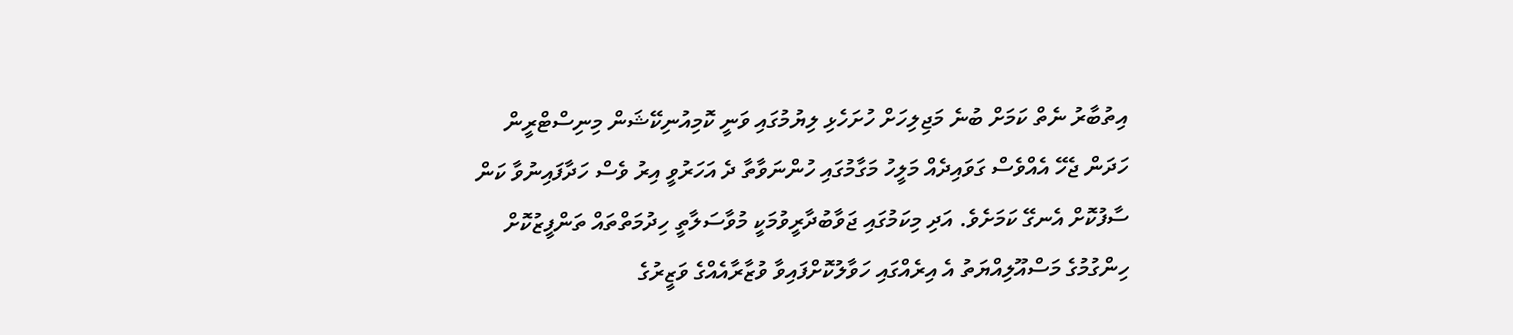އިތުބާރު ނެތް ކަމަށް ބުނެ މަޖިލިހަށް ހުށަހެޅި ލިޔުމުގައި ވަނީ ކޮމިއުނިކޭޝަން މިނިސްޓްރީން ހަދަން ޖެހޭ އެއްވެސް ގަވައިދެއް މަލީހު މަގާމުގައި ހުންނަވާތާ ދެ އަހަރުވީ އިރު ވެސް ހަދާފައިނުވާ ކަން ސާފުކޮށް އެނގޭ ކަމަށެވެ. އަދި މިކަމުގައި ޖަވާބުދާރީވުމަކީ މުވާސަލާތީ ހިދުމަތްތައް ތަންފީޒުކޮށް ހިންގުމުގެ މަސްއޫލިއްޔަތު އެ އިރެއްގައި ހަވާލުކޮށްފައިވާ ވުޒާރާއެއްގެ ވަޒީރުގެ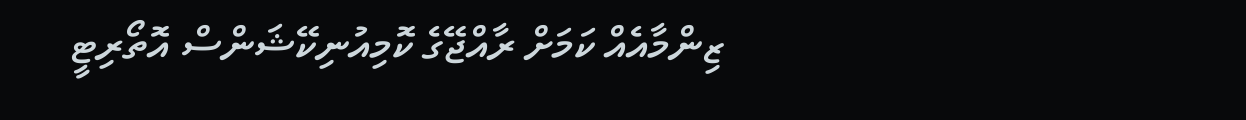ޒިންމާއެއް ކަމަށް ރާއްޖޭގެ ކޮމިއުނިކޭޝަންސް އޮތޯރިޓީ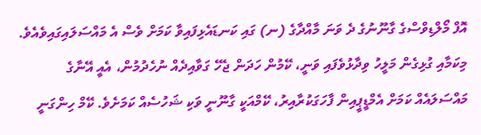އޮފް މޯލްޑިވްސްގެ ގާނޫނުގެ ދެ ވަނަ މާއްދާގެ (ނ) ގައި ކަނޑައެޅިފައިވާ ކަމަށް ވެސް އެ މައްސަލައިގައިވެއެވެ. މިކަމާއި ގުޅިގެން މަލީހު ވިދާޅުވެފައި ވަނީ، ކޭމުން ހަދަން ޖެހޭ ގަވާއިދެއް ނުހެދުމުން، އެއީ އޭނާގެ މައްސަލައެއް ކަމަށް އެމްޑީޕީއިން ފާހަގަކުރާއިރު، ކޭމްއަކީ ގާނޫނީ ވަކި ޝަހުސެއް ކަމަށެވެ. ކޭމް ހިންގަނީ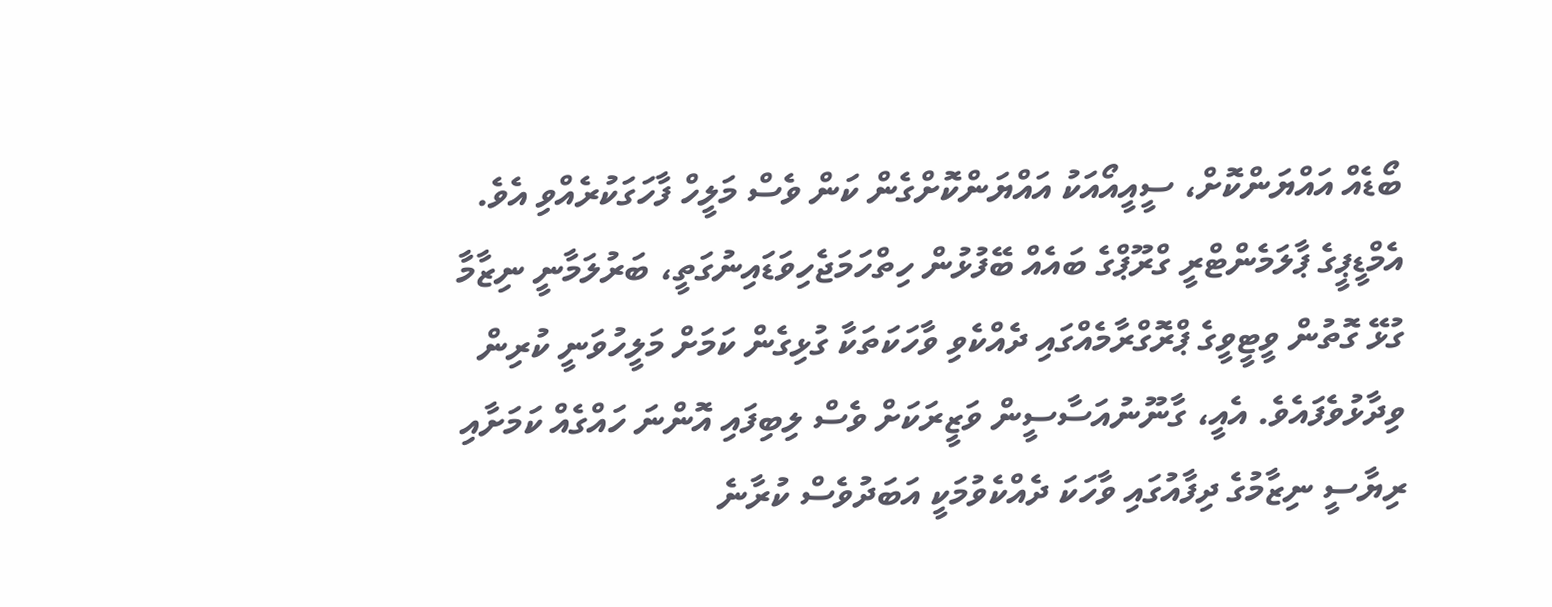ބޯޑެއް އައްޔަންކޮށް، ސީއީއޯއަކު އައްޔަންކޮށްގެން ކަން ވެސް މަލީހް ފާހަގަކުރެއްވި އެވެ.
އެމްޑީޕީގެ ޕާލަމެންޓްރީ ގްރޫޕްގެ ބައެއް ބޭފުޅުން ހިތްހަމަޖެހިވަޑައިނުގަތީ، ބަރުލަމާނީ ނިޒާމާ ގުޅޭ ގޮތުން ވީޓީވީގެ ޕްރޮގްރާމެއްގައި ދެއްކެވި ވާހަކަތަކާ ގުޅިގެން ކަމަށް މަލީހުވަނީ ކުރިން ވިދާޅުވެފައެވެ. އެއީ، ގާނޫނުއަސާސީން ވަޒީރަކަށް ވެސް ލިބިފައި އޮންނަ ހައްގެއް ކަމަށާއި ރިޔާސީ ނިޒާމުގެ ދިފާއުގައި ވާހަކަ ދެއްކެވުމަކީ އަބަދުވެސް ކުރާނެ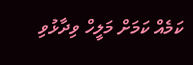ކަމެއް ކަމަށް މަލީހް ވިދާޅުވި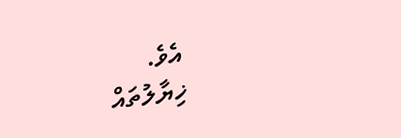އެވެ.
ޚިޔާލުތައް